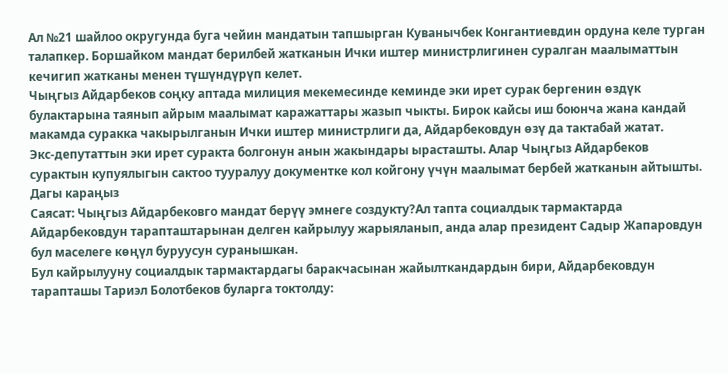Ал №21 шайлоо округунда буга чейин мандатын тапшырган Куванычбек Конгантиевдин ордуна келе турган талапкер. Боршайком мандат берилбей жатканын Ички иштер министрлигинен суралган маалыматтын кечигип жатканы менен түшүндүрүп келет.
Чыңгыз Айдарбеков соңку аптада милиция мекемесинде кеминде эки ирет сурак бергенин өздүк булактарына таянып айрым маалымат каражаттары жазып чыкты. Бирок кайсы иш боюнча жана кандай макамда суракка чакырылганын Ички иштер министрлиги да, Айдарбековдун өзү да тактабай жатат.
Экс-депутаттын эки ирет суракта болгонун анын жакындары ырасташты. Алар Чыңгыз Айдарбеков сурактын купуялыгын сактоо тууралуу документке кол койгону үчүн маалымат бербей жатканын айтышты.
Дагы караңыз
Саясат: Чыңгыз Айдарбековго мандат берүү эмнеге создукту?Ал тапта социалдык тармактарда Айдарбековдун тарапташтарынан делген кайрылуу жарыяланып, анда алар президент Садыр Жапаровдун бул маселеге көңүл буруусун суранышкан.
Бул кайрылууну социалдык тармактардагы баракчасынан жайылткандардын бири, Айдарбековдун тарапташы Тариэл Болотбеков буларга токтолду: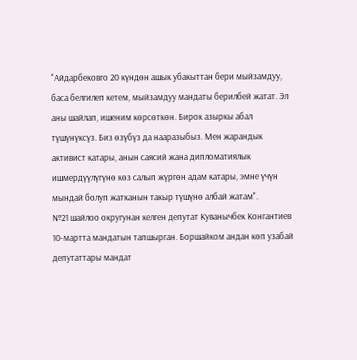"Айдарбековго 20 күндөн ашык убакыттан бери мыйзамдуу, баса белгилеп кетем, мыйзамдуу мандаты берилбей жатат. Эл аны шайлап, ишеним көрсөткөн. Бирок азыркы абал түшүнүксүз. Биз өзүбүз да нааразыбыз. Мен жарандык активист катары, анын саясий жана дипломатиялык ишмердүүлүгүнө көз салып жүргөн адам катары, эмне үчүн мындай болуп жатканын такыр түшүнө албай жатам".
№21 шайлоо округунан келген депутат Куванычбек Конгантиев 10-мартта мандатын тапшырган. Боршайком андан көп узабай депутаттары мандат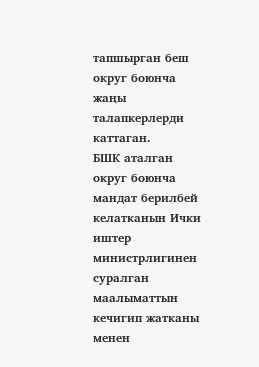тапшырган беш округ боюнча жаңы талапкерлерди каттаган.
БШК аталган округ боюнча мандат берилбей келатканын Ички иштер министрлигинен суралган маалыматтын кечигип жатканы менен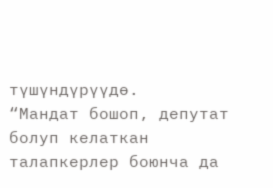түшүндүрүүдө.
“Мандат бошоп, депутат болуп келаткан талапкерлер боюнча да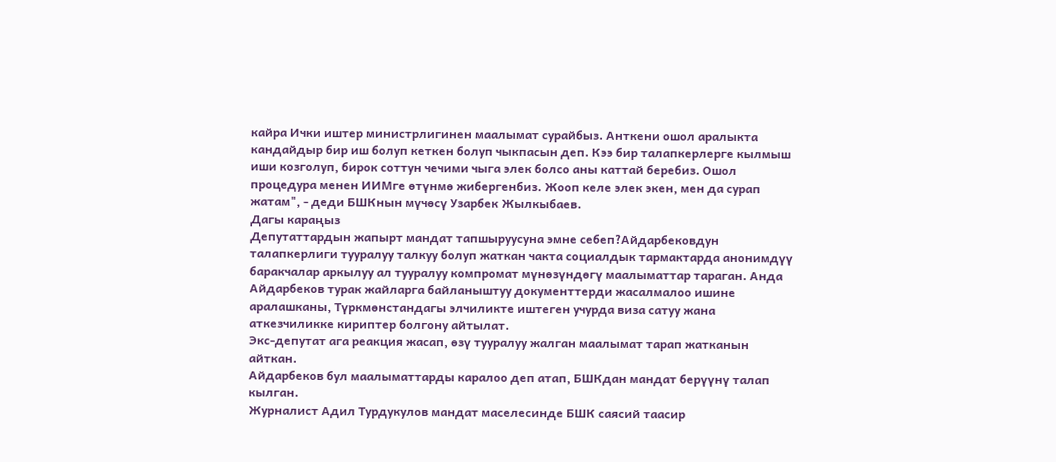кайра Ички иштер министрлигинен маалымат сурайбыз. Анткени ошол аралыкта кандайдыр бир иш болуп кеткен болуп чыкпасын деп. Кээ бир талапкерлерге кылмыш иши козголуп, бирок соттун чечими чыга элек болсо аны каттай беребиз. Ошол процедура менен ИИМге өтүнмө жибергенбиз. Жооп келе элек экен, мен да сурап жатам", - деди БШКнын мүчөсү Узарбек Жылкыбаев.
Дагы караңыз
Депутаттардын жапырт мандат тапшыруусуна эмне себеп?Айдарбековдун талапкерлиги тууралуу талкуу болуп жаткан чакта социалдык тармактарда анонимдүү баракчалар аркылуу ал тууралуу компромат мүнөзүндөгү маалыматтар тараган. Анда Айдарбеков турак жайларга байланыштуу документтерди жасалмалоо ишине аралашканы, Түркмөнстандагы элчиликте иштеген учурда виза сатуу жана аткезчиликке кириптер болгону айтылат.
Экс-депутат ага реакция жасап, өзү тууралуу жалган маалымат тарап жатканын айткан.
Айдарбеков бул маалыматтарды каралоо деп атап, БШКдан мандат берүүнү талап кылган.
Журналист Адил Турдукулов мандат маселесинде БШК саясий таасир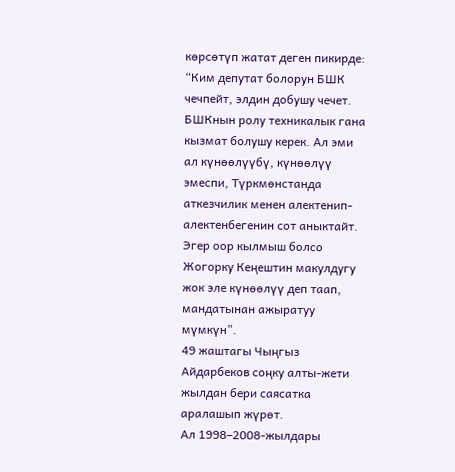көрсөтүп жатат деген пикирде:
“Ким депутат болорун БШК чечпейт, элдин добушу чечет. БШКнын ролу техникалык гана кызмат болушу керек. Ал эми ал күнөөлүүбү, күнөөлүү эмеспи, Түркмөнстанда аткезчилик менен алектенип-алектенбегенин сот аныктайт. Эгер оор кылмыш болсо Жогорку Кеңештин макулдугу жок эле күнөөлүү деп таап, мандатынан ажыратуу мүмкүн”.
49 жаштагы Чыңгыз Айдарбеков соңку алты-жети жылдан бери саясатка аралашып жүрөт.
Ал 1998–2008-жылдары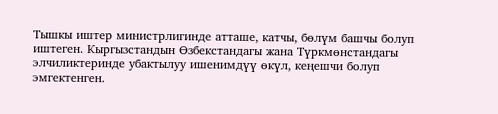Тышкы иштер министрлигинде атташе, катчы, бөлүм башчы болуп иштеген. Кыргызстандын Өзбекстандагы жана Түркмөнстандагы элчиликтеринде убактылуу ишенимдүү өкүл, кеңешчи болуп эмгектенген.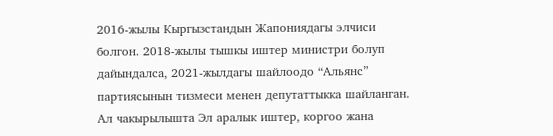2016-жылы Кыргызстандын Жапониядагы элчиси болгон. 2018-жылы тышкы иштер министри болуп дайындалса, 2021-жылдагы шайлоодо “Альянс” партиясынын тизмеси менен депутаттыкка шайланган. Ал чакырылышта Эл аралык иштер, коргоо жана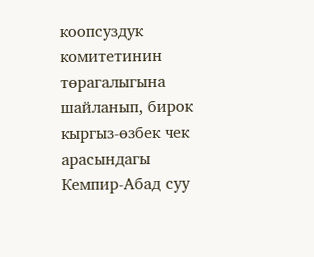коопсуздук комитетинин төрагалыгына шайланып, бирок кыргыз-өзбек чек арасындагы Кемпир-Абад суу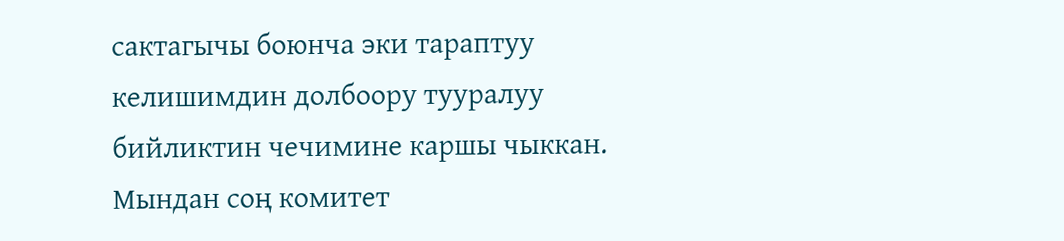сактагычы боюнча эки тараптуу келишимдин долбоору тууралуу бийликтин чечимине каршы чыккан.
Мындан соң комитет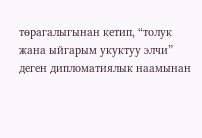төрагалыгынан кетип, “толук жана ыйгарым укуктуу элчи” деген дипломатиялык наамынан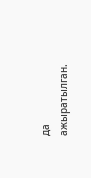да ажыратылган.